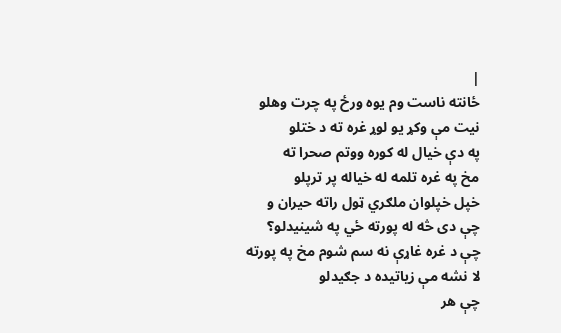|
ځانته ناست وم يوه ورځ په چرت وهلو
نيت مې وکړ يو لوړ غره ته د ختلو
په دې خيال له کوره ووتم صحرا ته
مخ په غره تلمه له خياله پر ترپلو
خپل خپلوان ملګري ټول راته حيران و
چې دی څه له پورته ځي په شينيدلو؟
چې د غره غاړې نه سم شوم مخ په پورته
لا نشه مې زياتيده د جګيدلو
چې هر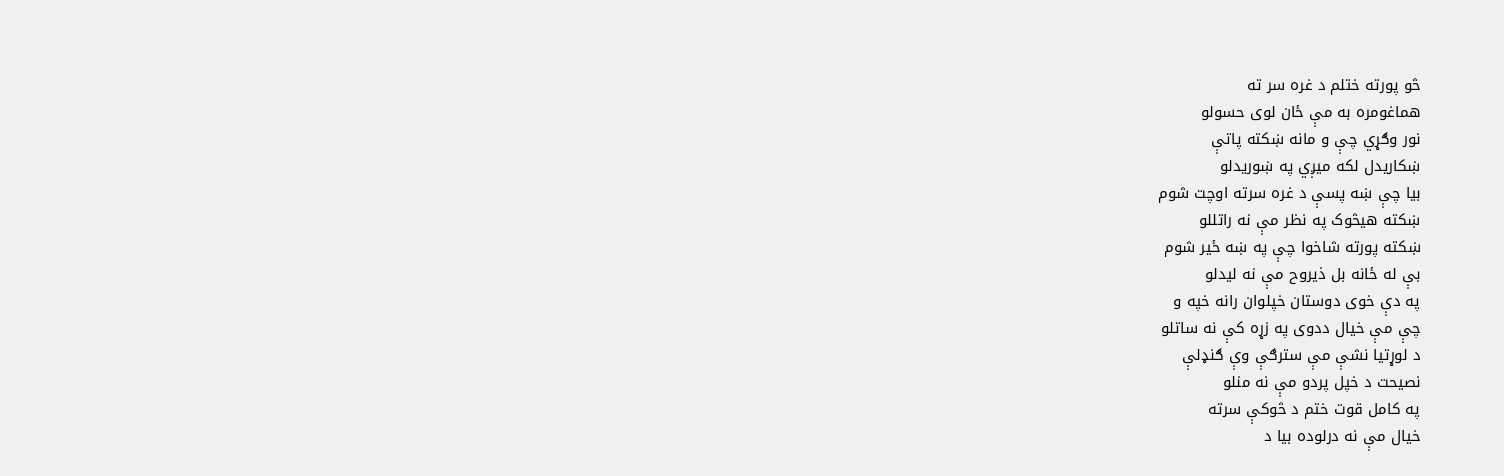څو پورته ختلم د غره سر ته
هماغومره به مې ځان لوی حسولو
نور وګړي چې و مانه ښکته پاتې
ښکاريدل لکه ميږي په ښوريدلو
بیا چې ښه پسې د غره سرته اوچت شوم
ښکته هيڅوک په نظر مې نه راتللو
ښکته پورته شاخوا چې په ښه ځير شوم
بې له ځانه بل ذيروح مې نه ليدلو
په دې خوی دوستان خپلوان رانه خپه و
چې مې خيال ددوی په زړه کې نه ساتلو
د لوړتيا نشې مې سترګې وې ګنډلې
نصيحت د خپل پردو مې نه منلو
په کامل قوت ختم د څوکې سرته
خيال مې نه درلوده بیا د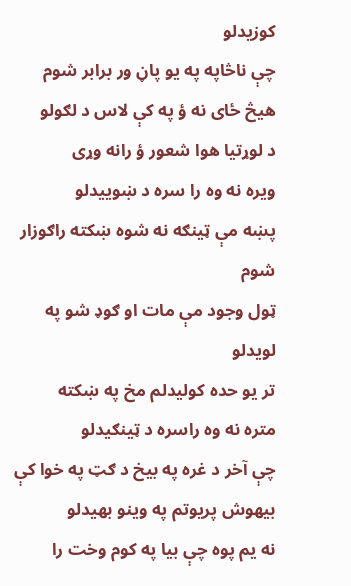کوزيدلو
چې ناڅاپه په يو پاڼ ور برابر شوم
هيڅ ځای نه ؤ په کې لاس د لګولو
د لوړتيا هوا شعور ؤ رانه وړی
ويره نه وه را سره د ښوييدلو
پښه مې ټينګه نه شوه ښکته راګوزار شوم
ټول وجود مې مات او ګوډ شو په لويدلو
تر يو حده کوليدلم مخ په ښکته
متره نه وه راسره د ټينګيدلو
چې آخر د غره په بيخ د ګټ په خوا کې
بيهوش پريوتم په وينو بهيدلو
نه يم پوه چې بيا په کوم وخت را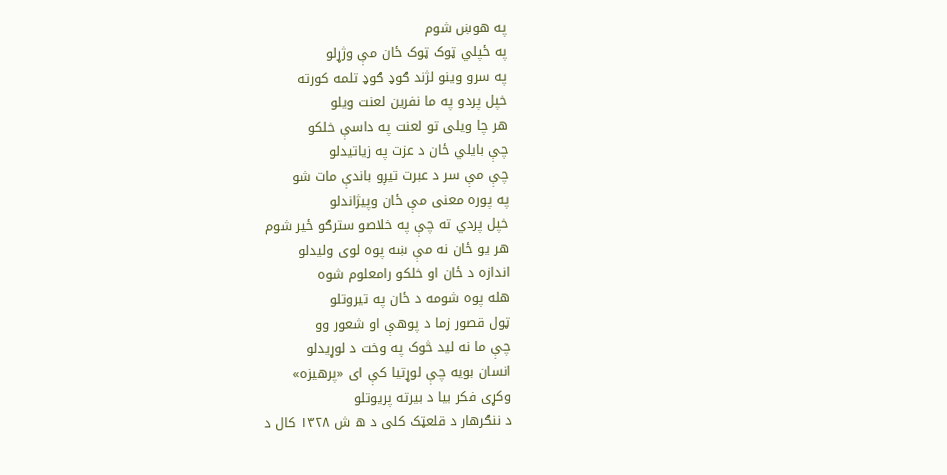په هوښ شوم
په ځپلي ټوک ټوک ځان مې وژړلو
په سرو وينو لژند ګوډ ګوډ تلمه کورته
خپل پردو په ما نفرين لعنت ويلو
هر چا ويلی تو لعنت په داسې خلکو
چې بايلي ځان د عزت په زياتيدلو
چې مې سر د عبرت تيږو باندې مات شو
په پوره معنی مې ځان وپيژاندلو
خپل پردي ته چې په خلاصو سترګو ځير شوم
هر يو ځان نه مې ښه پوه لوی وليدلو
اندازه د ځان او خلکو رامعلوم شوه
هله پوه شومه د ځان په تيروتلو
ټول قصور زما د پوهې او شعور وو
چې ما نه ليد څوک په وخت د لوړيدلو
انسان بويه چې لوړتيا کې ای «پرهيزه»
وکړی فکر بيا د بيرته پريوتلو
د ننګرهار د قلعټک کلی د ه ش ۱۳۲۸ کال د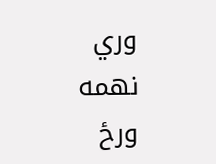وري نهمه ورځ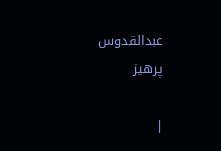عبدالقدوس پرهيز

|